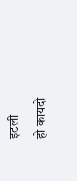इटली
हो कायदो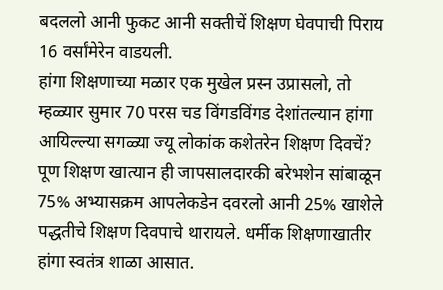बदललो आनी फुकट आनी सक्तीचें शिक्षण घेवपाची पिराय 16 वर्सांमेरेन वाडयली.
हांगा शिक्षणाच्या मळार एक मुखेल प्रस्न उप्रासलो, तो म्हळ्यार सुमार 70 परस चड विंगडविंगड देशांतल्यान हांगा आयिल्ल्या सगळ्या ज्यू लोकांक कशेतरेन शिक्षण दिवचें? पूण शिक्षण खात्यान ही जापसालदारकी बरेभशेन सांबाळून 75% अभ्यासक्रम आपलेकडेन दवरलो आनी 25% खाशेले पद्धतीचे शिक्षण दिवपाचे थारायले. धर्मीक शिक्षणाखातीर हांगा स्वतंत्र शाळा आसात.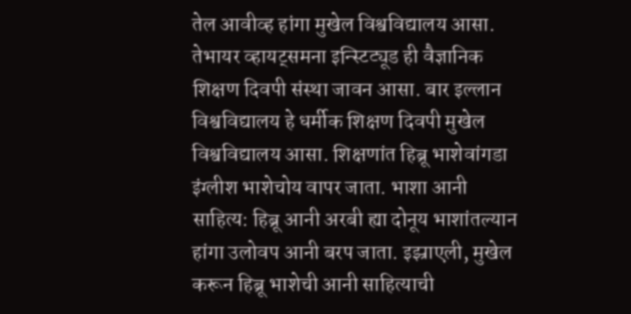तेल आवीव्ह हांगा मुखेल विश्वविद्यालय आसा. तेभायर व्हायट्समना इन्स्टिट्यूड ही वैज्ञानिक शिक्षण दिवपी संस्था जावन आसा. बार इल्लान विश्वविद्यालय हे धर्मीक शिक्षण दिवपी मुखेल विश्वविद्यालय आसा. शिक्षणांत हिब्रू भाशेवांगडा इंग्लीश भाशेचोय वापर जाता. भाशा आनी साहित्य: हिब्रू आनी अरबी ह्या दोनूय भाशांतल्यान हांगा उलोवप आनी बरप जाता. इझ्राएली, मुखेल करून हिब्रू भाशेची आनी साहित्याची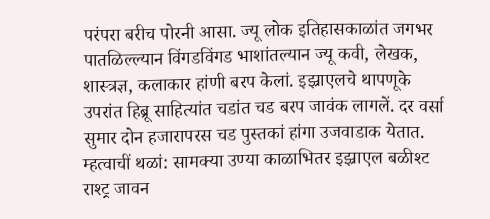परंपरा बरीच पोरनी आसा. ज्यू लोक इतिहासकाळांत जगभर पातळिल्ल्यान विंगडविंगड भाशांतल्यान ज्यू कवी, लेखक, शास्त्रज्ञ, कलाकार हांणी बरप केलां. इझ्राएलचे थापणूके उपरांत हिब्रू साहित्यांत चडांत चड बरप जावंक लागलें. दर वर्सा सुमार दोन हजारापरस चड पुस्तकां हांगा उजवाडाक येतात. म्हत्वाचीं थळां: सामक्या उण्या काळाभितर इझ्राएल बळीश्ट राश्ट्र जावन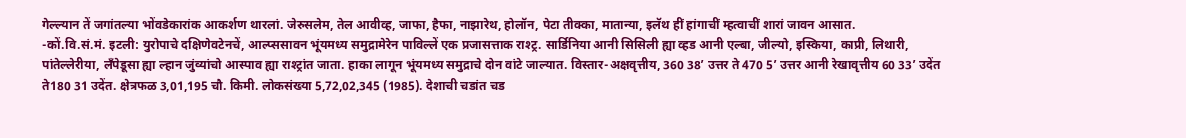गेल्ल्यान तें जगांतल्या भोंवडेकारांक आकर्शण थारलां. जेरुसलेम, तेल आवीव्ह, जाफा, हैफा, नाझारेथ, होलॉन, पेटा तीक्का, मातान्या, इलॅथ हीं हांगाचीं म्हत्वाचीं शारां जावन आसात.
-कों.वि.सं.मं. इटली: युरोपाचे दक्षिणेवटेनचें, आल्प्ससावन भूंयमध्य समुद्रामेरेन पाविल्लें एक प्रजासत्ताक राश्ट्र. सार्डिनिया आनी सिसिली ह्या व्हड आनी एल्बा, जील्यो, इस्किया, काप्री, लिथारी, पांतेल्लेरीया, लँपेडूसा ह्या ल्हान जुंव्यांचो आस्पाव ह्या राश्ट्रांत जाता. हाका लागून भूंयमध्य समुद्राचे दोन वांटे जाल्यात. विस्तार-अक्षवृत्तीय, 360 38’ उत्तर ते 470 5’ उत्तर आनी रेखावृत्तीय 60 33’ उदेंत ते180 31 उदेंत. क्षेत्रफळ 3,01,195 चौ. किमी. लोकसंख्या 5,72,02,345 (1985). देशाची चडांत चड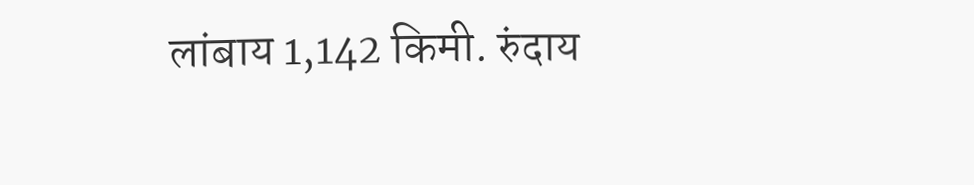लांबाय 1,142 किमी. रुंदाय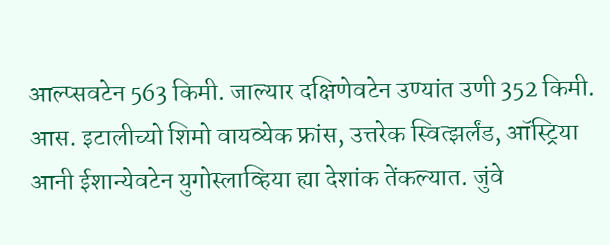आल्प्सवटेन 563 किमी. जाल्यार दक्षिणेवटेन उण्यांत उणी 352 किमी. आस. इटालीच्यो शिमो वायव्येक फ्रांस, उत्तरेक स्वित्झर्लंड, ऑस्ट्रिया आनी ईशान्येवटेन युगोस्लाव्हिया ह्या देशांक तेंकल्यात. जुंवे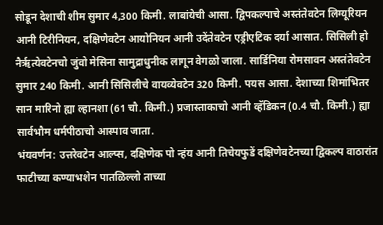सोडून देशाची शीम सुमार 4,300 किमी. लाबांयेची आसा. द्विपकल्पाचे अस्तंतेवटेन लिग्यूरियन आनी टिरीनियन, दक्षिणेवटेन आयोनियन आनी उदेंतेवटेन एड्रीएटिक दर्या आसात. सिसिली हो नैर्ऋत्येवटेनचो जुंवो मेसिना सामुद्राधुनीक लागून वेगळो जाला. सार्डिनिया रोमसावन अस्तंतेवटेन सुमार 240 किमी. आनी सिसिलीचे वायव्येवटेन 320 किमी. पयस आसा. देशाच्या शिमांभितर सान मारिनो ह्या ल्हानशा (61 चौ. किमी.) प्रजास्ताकाचो आनी व्हॅडिकन (0.4 चौ. किमी.) ह्या सार्वभौम धर्मपीठाचो आस्पाव जाता.
भंयवर्णन: उत्तरेवटेन आल्प्स, दक्षिणेक पो न्हंय आनी तिचेयफुडें दक्षिणेवटेनच्या द्विकल्प वाठारांत फाटीच्या कण्याभशेन पातळिल्लो ताच्या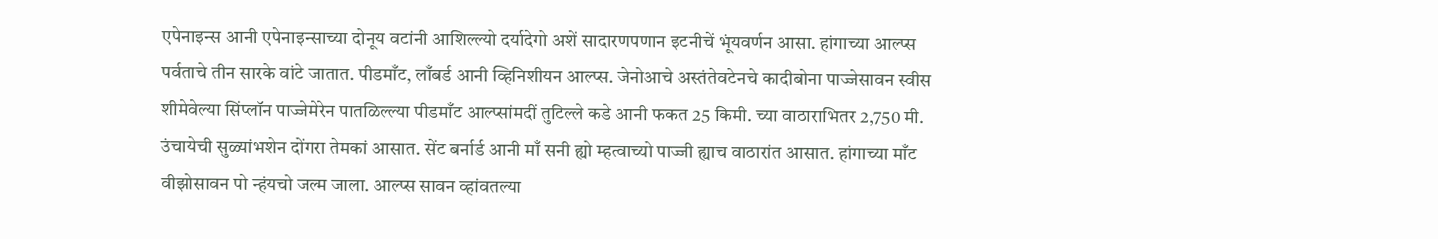एपेनाइन्स आनी एपेनाइन्साच्या दोनूय वटांनी आशिल्ल्यो दर्यादेगो अशें सादारणपणान इटनीचें भूंयवर्णन आसा. हांगाच्या आल्प्स पर्वताचे तीन सारके वांटे जातात. पीडमाँट, लाँबर्ड आनी व्हिनिशीयन आल्प्स. जेनोआचे अस्तंतेवटेनचे कादीबोना पाज्जेसावन स्वीस शीमेवेल्या सिंप्लॉन पाज्जेमेरेन पातळिल्ल्या पीडमाँट आल्प्सांमदीं तुटिल्ले कडे आनी फकत 25 किमी. च्या वाठाराभितर 2,750 मी. उंचायेची सुळ्यांभशेन दोंगरा तेमकां आसात. सेंट बर्नार्ड आनी माँ सनी ह्यो म्हत्वाच्यो पाज्जी ह्याच वाठारांत आसात. हांगाच्या माँट वीझोसावन पो न्हंयचो जल्म जाला. आल्प्स सावन व्हांवतल्या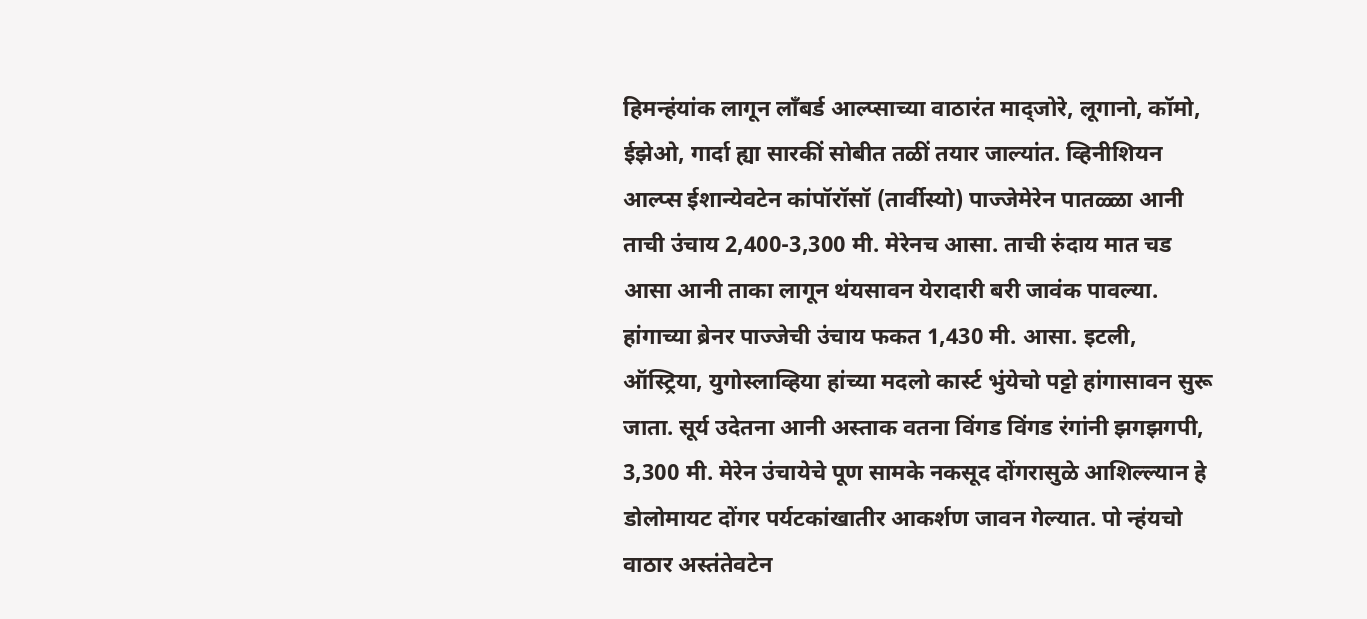हिमन्हंयांक लागून लाँबर्ड आल्प्साच्या वाठारंत माद्जोरे, लूगानो, कॉमो, ईझेओ, गार्दा ह्या सारकीं सोबीत तळीं तयार जाल्यांत. व्हिनीशियन आल्प्स ईशान्येवटेन कांपॉरॉसॉ (तार्वीस्यो) पाज्जेमेरेन पातळ्ळा आनी ताची उंचाय 2,400-3,300 मी. मेरेनच आसा. ताची रुंदाय मात चड आसा आनी ताका लागून थंयसावन येरादारी बरी जावंक पावल्या. हांगाच्या ब्रेनर पाज्जेची उंचाय फकत 1,430 मी. आसा. इटली, ऑस्ट्रिया, युगोस्लाव्हिया हांच्या मदलो कार्स्ट भुंयेचो पट्टो हांगासावन सुरू जाता. सूर्य उदेतना आनी अस्ताक वतना विंगड विंगड रंगांनी झगझगपी, 3,300 मी. मेरेन उंचायेचे पूण सामके नकसूद दोंगरासुळे आशिल्ल्यान हे डोलोमायट दोंगर पर्यटकांखातीर आकर्शण जावन गेल्यात. पो न्हंयचो वाठार अस्तंतेवटेन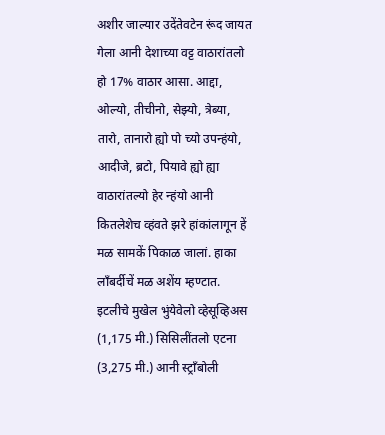अशीर जाल्यार उदेंतेवटेन रूंद जायत गेला आनी देशाच्या वट्ट वाठारांतलो हो 17% वाठार आसा. आद्दा, ओल्यो, तीचीनो, सेझ्यो, त्रेब्या, तारो, तानारो ह्यो पो च्यो उपन्हंयो, आदीजे, ब्रटो, पियावे ह्यो ह्या वाठारांतल्यो हेर न्हंयो आनी कितलेशेच व्हंवते झरे हांकांलागून हें मळ सामकें पिकाळ जालां. हाका लाँबर्दीचें मळ अशेंय म्हण्टात.
इटलीचे मुखेल भुंयेवेलो व्हेसूव्हिअस (1,175 मी.) सिसिलींतलो एटना (3,275 मी.) आनी स्ट्राँबोली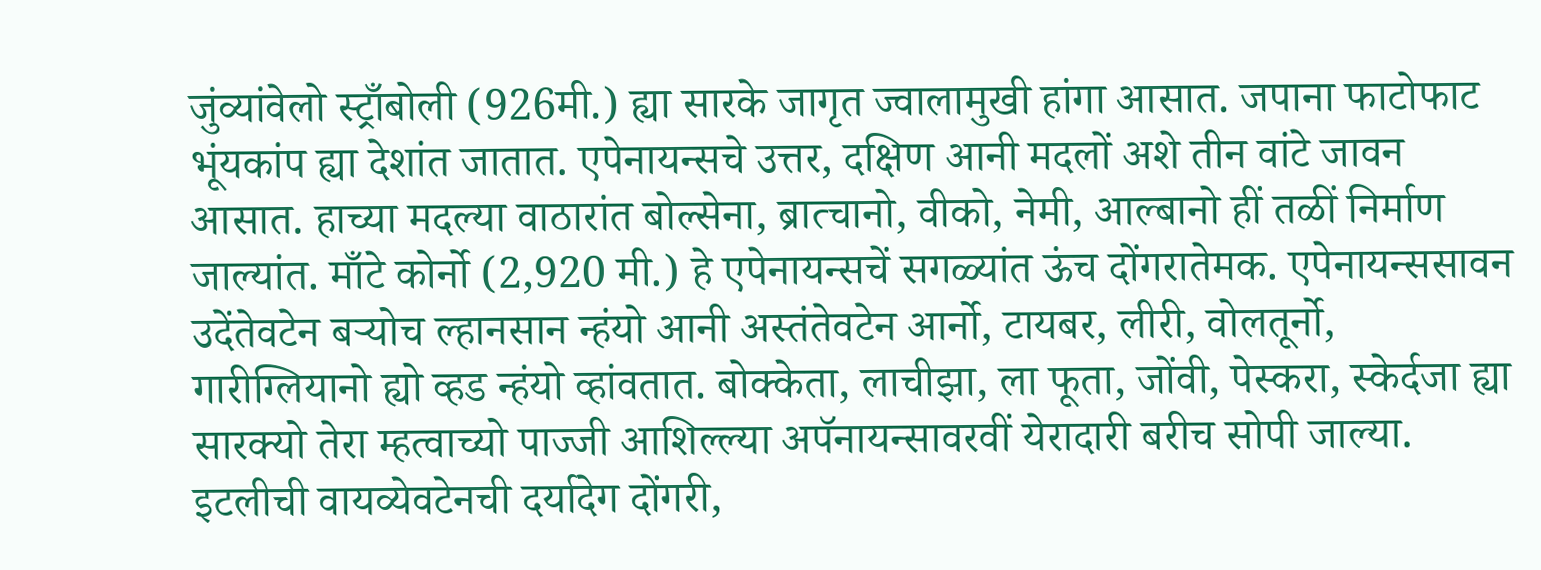जुंव्यांवेलो स्ट्राँबोली (926मी.) ह्या सारके जागृत ज्वालामुखी हांगा आसात. जपाना फाटोफाट भूंयकांप ह्या देशांत जातात. एपेनायन्सचे उत्तर, दक्षिण आनी मदलों अशे तीन वांटे जावन आसात. हाच्या मदल्या वाठारांत बोल्सेना, ब्रात्चानो, वीको, नेमी, आल्बानो हीं तळीं निर्माण जाल्यांत. माँटे कोर्नो (2,920 मी.) हे एपेनायन्सचें सगळ्यांत ऊंच दोंगरातेमक. एपेनायन्ससावन उदेंतेवटेन बऱ्योच ल्हानसान न्हंयो आनी अस्तंतेवटेन आर्नो, टायबर, लीरी, वोलतूर्नो, गारीग्लियानो ह्यो व्हड न्हंयो व्हांवतात. बोक्केता, लाचीझा, ला फूता, जोंवी, पेस्करा, स्केर्दजा ह्या सारक्यो तेरा म्हत्वाच्यो पाज्जी आशिल्ल्या अपॅनायन्सावरवीं येरादारी बरीच सोपी जाल्या.
इटलीची वायव्येवटेनची दर्यादेग दोंगरी,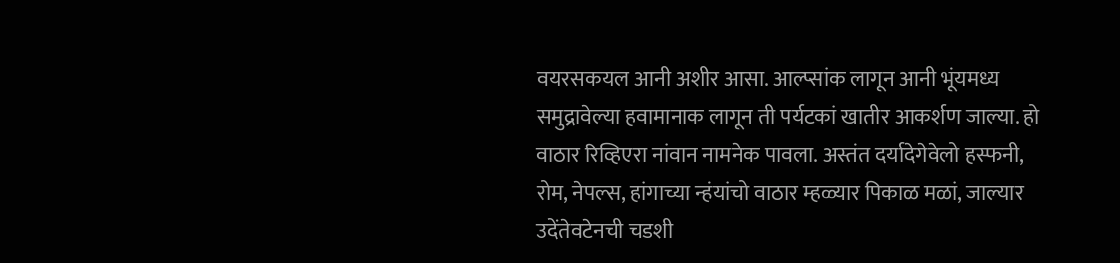वयरसकयल आनी अशीर आसा. आल्प्सांक लागून आनी भूंयमध्य समुद्रावेल्या हवामानाक लागून ती पर्यटकां खातीर आकर्शण जाल्या. हो वाठार रिव्हिएरा नांवान नामनेक पावला. अस्तंत दर्यादेगेवेलो हस्फनी, रोम, नेपल्स, हांगाच्या न्हंयांचो वाठार म्हळ्यार पिकाळ मळां, जाल्यार उदेंतेवटेनची चडशी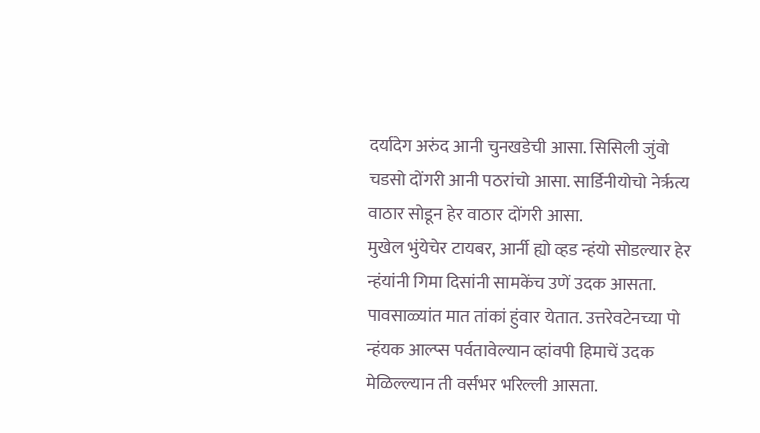दर्यादेग अरुंद आनी चुनखडेची आसा. सिसिली जुंवो चडसो दोंगरी आनी पठरांचो आसा. सार्डिनीयोचो नेर्ऋत्य वाठार सोडून हेर वाठार दोंगरी आसा.
मुखेल भुंयेचेर टायबर, आर्नी ह्यो व्हड न्हंयो सोडल्यार हेर न्हंयांनी गिमा दिसांनी सामकेंच उणें उदक आसता. पावसाळ्यांत मात तांकां हुंवार येतात. उत्तरेवटेनच्या पो न्हंयक आल्प्स पर्वतावेल्यान व्हांवपी हिमाचें उदक मेळिल्ल्यान ती वर्सभर भरिल्ली आसता.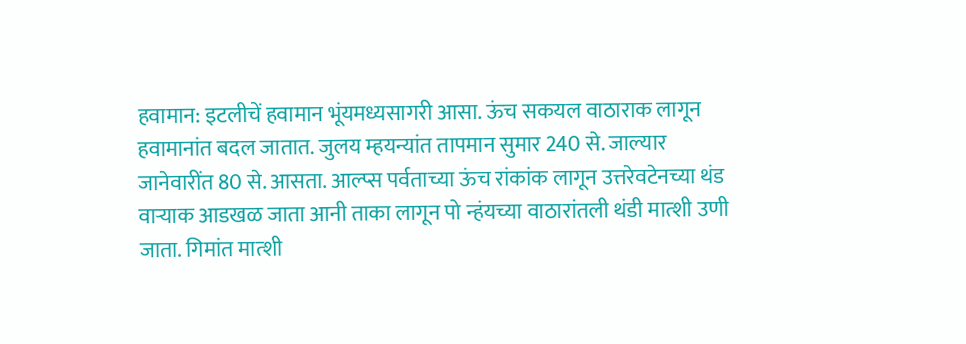हवामान: इटलीचें हवामान भूंयमध्यसागरी आसा. ऊंच सकयल वाठाराक लागून हवामानांत बदल जातात. जुलय म्हयन्यांत तापमान सुमार 240 से. जाल्यार जानेवारींत 80 से. आसता. आल्प्स पर्वताच्या ऊंच रांकांक लागून उत्तरेवटेनच्या थंड वाऱ्याक आडखळ जाता आनी ताका लागून पो न्हंयच्या वाठारांतली थंडी मात्शी उणी जाता. गिमांत मात्शी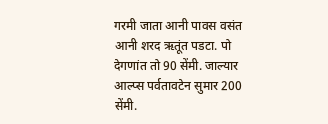गरमी जाता आनी पावस वसंत आनी शरद ऋतूंत पडटा. पो देगणांत तो 90 सेंमी. जाल्यार आल्प्स पर्वतावटेन सुमार 200 सेंमी.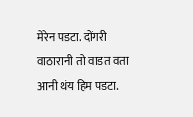मेरेन पडटा. दोंगरी वाठारानी तो वाडत वता आनी थंय हिम पडटा.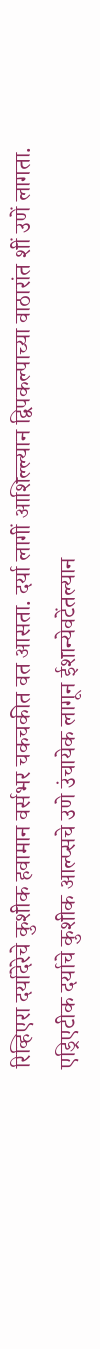रिव्हिएरा दर्यादेरेचे कुशीक हवामान वर्सभर चकचकीत वत आसता. दर्या लागीं आशिल्ल्यान द्विपकल्पाच्या वाठारांत शीं उणें लागता. एड्रिएटीक दर्याचे कुशीक आल्प्सचे उणे उंचायेक लागून ईशान्येवटेंतल्यान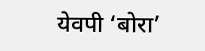येवपी ‘बोरा’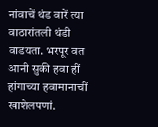नांवाचें थंड वारें त्या वाठारांतली थंडी वाडयता. भरपूर वत आनी सुकी हवा हीं हांगाच्या हवामानाचीं खाशेलपणां.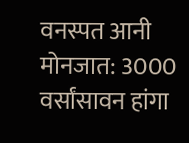वनस्पत आनी मोनजात: 3000 वर्सांसावन हांगा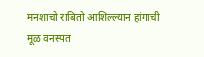मनशाचो राबितो आशिल्ल्यान हांगाची मूळ वनस्पत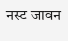नस्ट जावन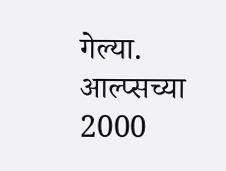गेल्या. आल्प्सच्या 2000